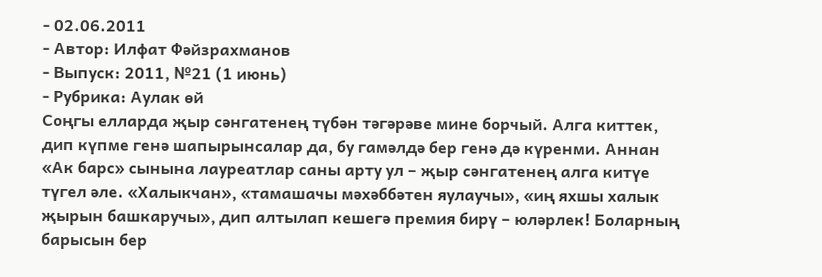- 02.06.2011
- Автор: Илфат Фәйзрахманов
- Выпуск: 2011, №21 (1 июнь)
- Рубрика: Аулак өй
Соңгы елларда җыр сәнгатенең түбән тәгәрәве мине борчый. Алга киттек, дип күпме генә шапырынсалар да, бу гамәлдә бер генә дә күренми. Аннан «Ак барс» сынына лауреатлар саны арту ул – җыр сәнгатенең алга китүе түгел әле. «Халыкчан», «тамашачы мәхәббәтен яулаучы», «иң яхшы халык җырын башкаручы», дип алтылап кешегә премия бирү – юләрлек! Боларның барысын бер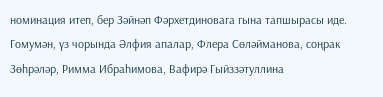номинация итеп, бер Зәйнәп Фәрхетдиновага гына тапшырасы иде. Гомумән, үз чорында Әлфия апалар, Флера Сөләйманова, соңрак Зөһрәләр, Римма Ибраһимова, Вафирә Гыйззәтуллина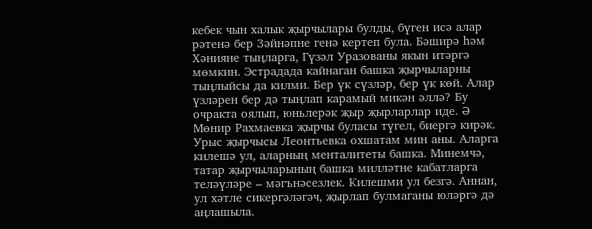кебек чын халык җырчылары булды, бүген исә алар рәтенә бер Зәйнәпне генә кертеп була. Бәширә һәм Хәнияне тыңларга, Гүзәл Уразованы якын итәргә мөмкин. Эстрадада кайнаган башка җырчыларны тыңлыйсы да килми. Бер үк сүзләр, бер үк көй. Алар үзләрен бер дә тыңлап карамый микән әллә? Бу очракта оялып, юньлерәк җыр җырларлар иде. Ә Мөнир Рахмаевка җырчы буласы түгел, биергә кирәк. Урыс җырчысы Леонтьевка охшатам мин аны. Аларга килешә ул, аларның менталитеты башка. Минемчә, татар җырчыларының башка милләтне кабатларга теләүләре – мәгънәсезлек. Килешми ул безгә. Аннан, ул хәтле сикергәләгәч, җырлап булмаганы юләргә дә аңлашыла.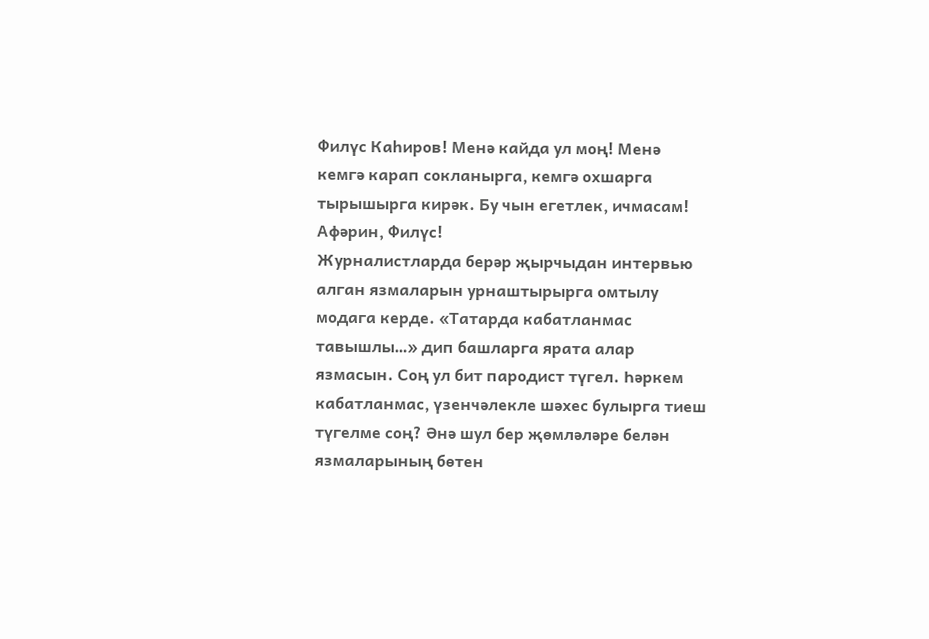Филүс Каһиров! Менә кайда ул моң! Менә кемгә карап сокланырга, кемгә охшарга тырышырга кирәк. Бу чын егетлек, ичмасам! Афәрин, Филүс!
Журналистларда берәр җырчыдан интервью алган язмаларын урнаштырырга омтылу модага керде. «Татарда кабатланмас тавышлы…» дип башларга ярата алар язмасын. Соң ул бит пародист түгел. Һәркем кабатланмас, үзенчәлекле шәхес булырга тиеш түгелме соң? Әнә шул бер җөмләләре белән язмаларының бөтен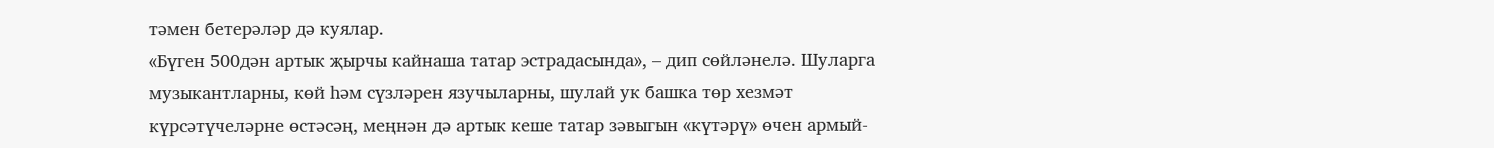тәмен бетерәләр дә куялар.
«Бүген 500дән артык җырчы кайнаша татар эстрадасында», – дип сөйләнелә. Шуларга музыкантларны, көй һәм сүзләрен язучыларны, шулай ук башка төр хезмәт күрсәтүчеләрне өстәсәң, меңнән дә артык кеше татар зәвыгын «күтәрү» өчен армый-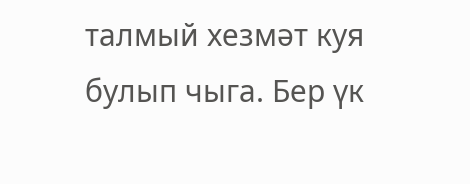талмый хезмәт куя булып чыга. Бер үк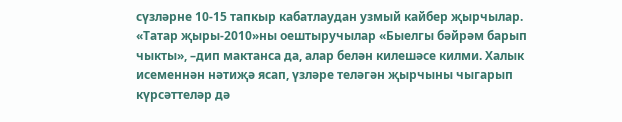сүзләрне 10-15 тапкыр кабатлаудан узмый кайбер җырчылар. «Татар җыры-2010»ны оештыручылар «Быелгы бәйрәм барып чыкты», –дип мактанса да, алар белән килешәсе килми. Халык исеменнән нәтиҗә ясап, үзләре теләгән җырчыны чыгарып күрсәттеләр дә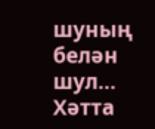шуның белән шул… Хәтта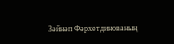Зәйнәп Фәрхетдинованың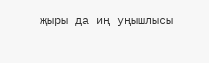җыры да иң уңышлысы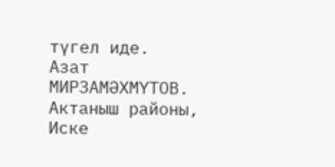түгел иде.
Азат МИРЗАМӘХМҮТОВ.
Актаныш районы, Иске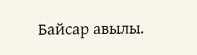Байсар авылы.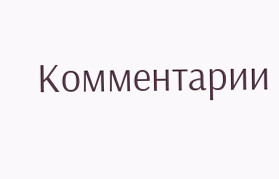Комментарии